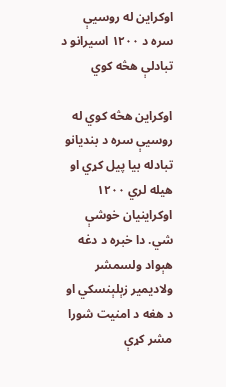اوکراین له روسیې سره د ۱۲۰۰ اسیرانو د تبادلې هڅه کوي

اوکراین هڅه کوي له روسیې سره د بندیانو تبادله بیا پيل کړي او هیله لري ۱۲۰۰ اوکراینيان خوشې شي. دا خبره د دغه هېواد ولسمشر ولادیمیر زېلېنسکي او د هغه د امنیت شورا مشر کړې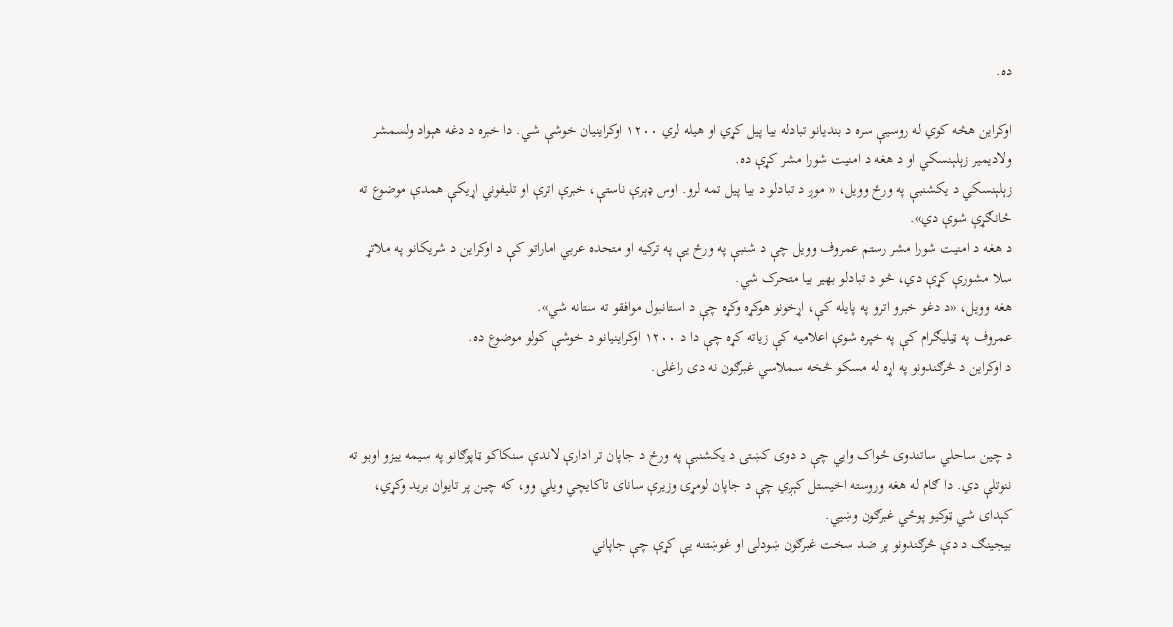ده.

اوکراین هڅه کوي له روسیې سره د بندیانو تبادله بیا پيل کړي او هیله لري ۱۲۰۰ اوکراینيان خوشې شي. دا خبره د دغه هېواد ولسمشر ولادیمیر زېلېنسکي او د هغه د امنیت شورا مشر کړې ده.
زېلېنسکي د یکشنبې په ورځ وویل، « موږ د تبادلو د بیا پیل تمه لرو. اوس ډېرې ناستې، خبرې اترې او تلیفوني اړیکې همدې موضوع ته ځانګړې شوې دي».
د هغه د امنیت شورا مشر رستم عمروف وویل چې د شنبې په ورځ یې په ترکیه او متحده عربي اماراتو کې د اوکراین د شریکانو په ملاتړ سلا مشورې کړې دي، څو د تبادلو بهیر بیا متحرک شي.
هغه وویل، «د دغو خبرو اترو په پایله کې، اړخونو هوکړه وکړه چې د استانبول موافقو ته ستانه شي».
عمروف په ټیلیګرام کې په خپره شوې اعلامیه کې زیاته کړه چې دا د ۱۲۰۰ اوکراینیانو د خوشې کولو موضوع ده.
د اوکراین د څرګندونو په اړه له مسکو څخه سملاسي غبرګون نه دی راغلی.


د چین ساحلي ساتندوی ځواک وایي چې د دوی کښتۍ د یکشنبې په ورځ د جاپان تر ادارې لاندې سنکاکو ټاپوګانو په سیمه ییزو اوبو ته ننوتلې دي. دا ګام له هغه وروسته اخیستل کېږي چې د جاپان لومړۍ وزیرې سانای تاکایچي ویلي وو، که چین پر تایوان برید وکړي، کېدای شي ټوکیو پوځي غبرګون وښيي.
بیجینګ د دې څرګندونو پر ضد سخت غبرګون ښودلی او غوښتنه یې کړې چې جاپاني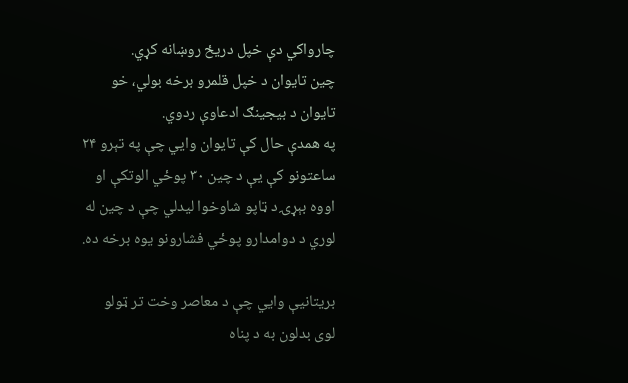چارواکي دې خپل دریځ روښانه کړي.
چین تایوان د خپل قلمرو برخه بولي، خو تایوان د بیجینګ ادعاوې ردوي.
په همدې حال کې تایوان وایي چې په تېرو ۲۴ ساعتونو کې یې د چین ۳۰ پوځي الوتکې او اووه بېړۍ د ټاپو شاوخوا لیدلي چې د چین له لوري د دوامدارو پوځي فشارونو یوه برخه ده.

بریتانيې وايي چې د معاصر وخت تر ټولو لوی بدلون به د پناه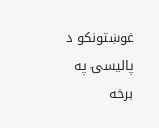غوښتونکو د پالیسۍ په برخه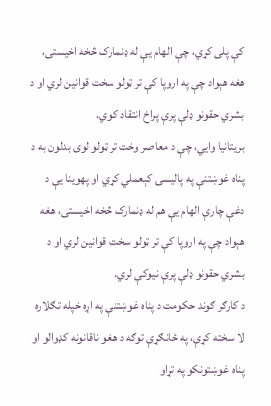کې پلی کړي، چې الهام یې له ډنمارک څخه اخیستی، هغه هېواد چې په اروپا کې تر ټولو سخت قوانین لري او د بشري حقونو ډلې پرې پراخ انتقاد کوي.
بریتانیا وايي، چې د معاصر وخت تر ټولو لوی بدلون به د پناه غوښتنې په پالیسۍ کېعملي کړي او پهوینا یې د دغې چارې الهام یې هم له ډنمارک څخه اخیستی، هغه هېواد چې په اروپا کې تر ټولو سخت قوانین لري او د بشري حقونو ډلې پرې نیوکې لري.
د کارګر ګوند حکومت د پناه غوښتنې په اړه خپله تګلاره لا سخته کړې، په ځانګړې توګه د هغو ناقانونه کډوالو او پناه غوښتونکو په تړاو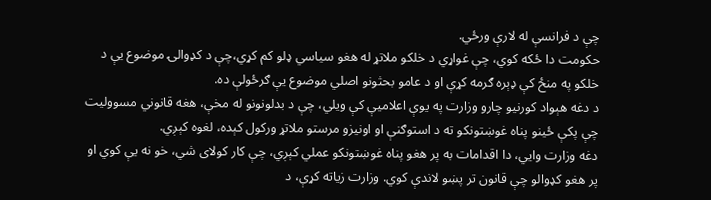چې د فرانسې له لارې ورځي.
حکومت دا ځکه کوي، چې غواړي د خلکو ملاتړ له هغو سیاسي ډلو کم کړي،چې د کډوالۍ موضوع یې د خلکو په منځ کې ډېره ګرمه کړې او د عامو بحثونو اصلي موضوع یې ګرځولې ده.
د دغه هېواد کورنیو چارو وزارت په یوې اعلامیې کې ویلي، چې د بدلونونو له مخې، هغه قانوني مسوولیت چې پکې ځینو پناه غوښتونکو ته د استوګنې او اونیزو مرستو ملاتړ ورکول کېده، لغوه کېږي.
دغه وزارت وایي، دا اقدامات به پر هغو پناه غوښتونکو عملي کېږي، چې کار کولای شي، خو نه یې کوي او پر هغو کډوالو چې قانون تر پښو لاندې کوي. وزارت زیاته کړې، د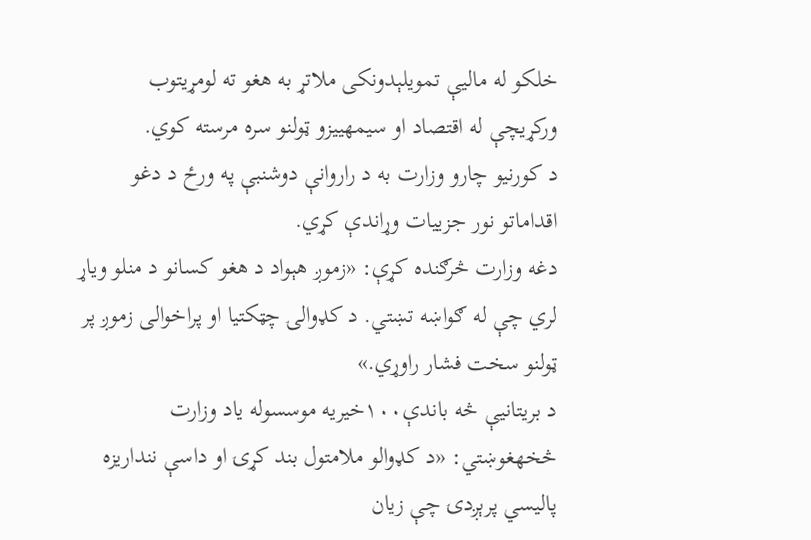خلکو له مالیې تمویلېدونکی ملاتړ به هغو ته لومړیتوب ورکړيچې له اقتصاد او سیمهییزو ټولنو سره مرسته کوي.
د کورنیو چارو وزارت به د راروانې دوشنبې په ورځ د دغو اقداماتو نور جزییات وړاندې کړي.
دغه وزارت څرګنده کړې: «زموږ هېواد د هغو کسانو د منلو ویاړ لري چې له ګواښه تښتي. د کډوالۍ چټکتیا او پراخوالی زموږ پر ټولنو سخت فشار راوړي.»
د بریتانيې څه باندې۱۰۰خیریه موسسوله یاد وزارت څخهغوښتي: «د کډوالو ملامتول بند کړۍ او داسې ننداریزه پالیسي پرېږدۍ چې زیان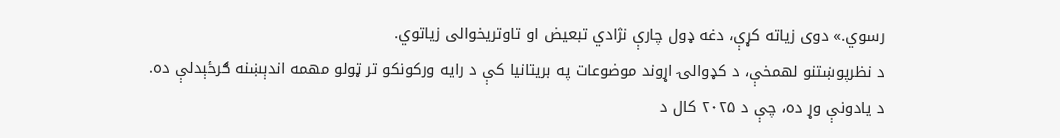رسوي.» دوی زیاته کړې، دغه ډول چارې نژادي تبعیض او تاوتریخوالی زیاتوي.
د نظرپوښتنو لهمخې، د کډوالۍ اړوند موضوعات په بریتانیا کې د رایه ورکونکو تر ټولو مهمه اندېښنه ګرځېدلې ده.
د یادونې وړ ده، چې د ۲۰۲۵ کال د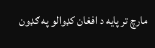مارچ تر پایه د افغان کډوالو په ګډون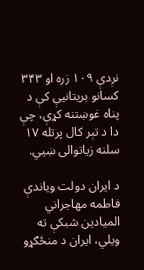نږدې ۱۰۹ زره او ۳۴۳ کسانو بریتانیې کې د پناه غوښتنه کړې، چې دا د تېر کال پرتله ۱۷ سلنه زیاتوالی ښیي.

د ایران دولت ویاندې فاطمه مهاجراني المیادین شبکې ته ویلي، ایران د منځګړو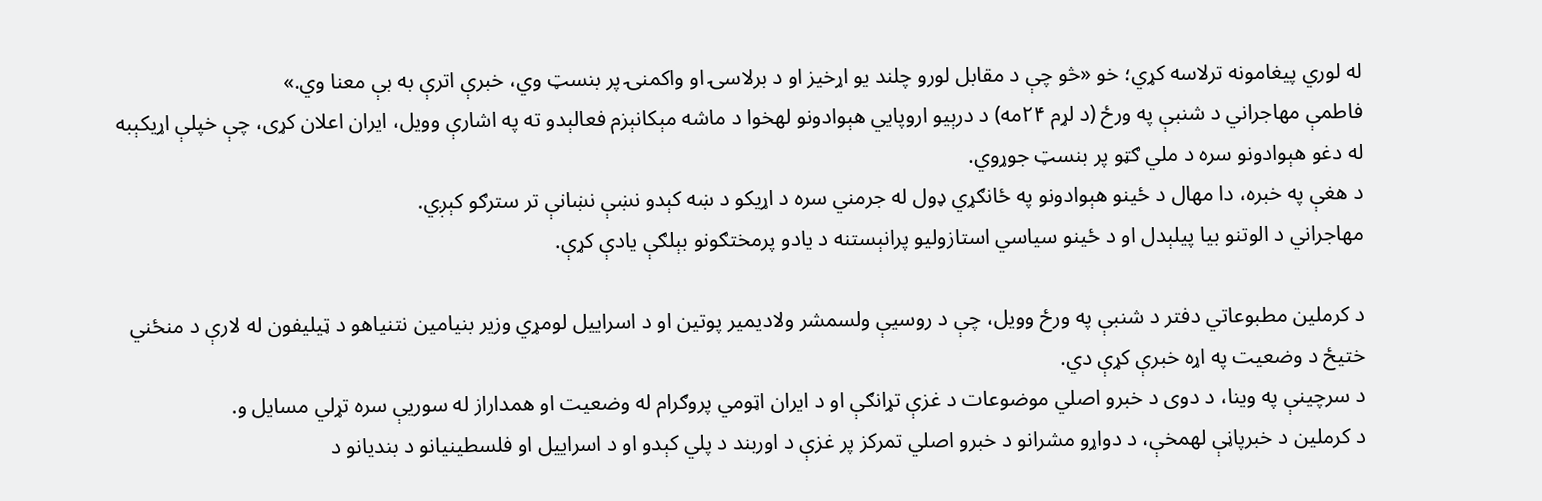له لوري پیغامونه ترلاسه کړي؛ خو «څو چې د مقابل لورو چلند یو اړخیز او د برلاسۍ او واکمنۍ پر بنسټ وي، خبرې اترې به بې معنا وي.»
فاطمې مهاجراني د شنبې په ورځ (د لړم ۲۴مه) د درېیو اروپايي هېوادونو لهخوا د ماشه مېکانېزم فعالېدو ته په اشارې وویل، ایران اعلان کړی، چې خپلې اړیکېبه له دغو هېوادونو سره د ملي ګټو پر بنسټ جوړوي.
د هغې په خبره، دا مهال د ځینو هېوادونو په ځانګړي ډول له جرمني سره د اړیکو د ښه کېدو نښې نښانې تر سترګو کېږي.
مهاجراني د الوتنو بیا پيلېدل او د ځینو سیاسي استازولیو پرانېستنه د یادو پرمختګونو بېلګې یادې کړې.

د کرملین مطبوعاتي دفتر د شنبې په ورځ وویل، چې د روسیې ولسمشر ولادیمیر پوتین او د اسراییل لومړي وزیر بنیامین نتنیاهو د ټیلیفون له لارې د منځني ختیځ د وضعیت په اړه خبرې کړې دي.
د سرچینې په وینا، د دوی د خبرو اصلي موضوعات د غزې تړانګې او د ایران اټومي پروګرام له وضعیت او همداراز له سوریې سره تړلي مسایل و.
د کرملین د خبرپاڼې لهمخې، د دواړو مشرانو د خبرو اصلي تمرکز پر غزې د اوربند د پلي کېدو او د اسراییل او فلسطینیانو د بندیانو د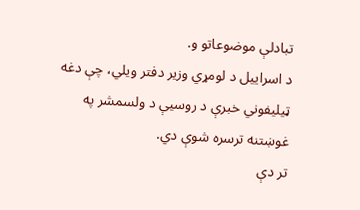تبادلې موضوعاتو و.
د اسراییل د لومړي وزیر دفتر ویلي، چې دغه ټیلیفوني خبرې د روسیې د ولسمشر په غوښتنه ترسره شوې دي.
تر دې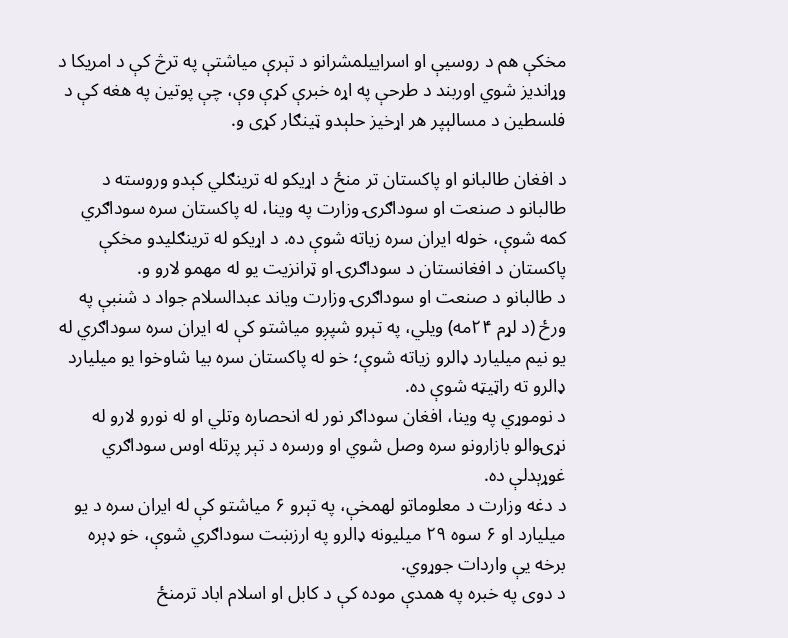مخکې هم د روسیې او اسراییلمشرانو د تېرې میاشتې په ترڅ کې د امریکا د وړاندیز شوي اوربند د طرحې په اړه خبرې کړې وې، چې پوتین په هغه کې د فلسطین د مسالېپر هر اړخیز حلېدو ټينګار کړی و.

د افغان طالبانو او پاکستان تر منځ د اړیکو له ترینګلي کېدو وروسته د طالبانو د صنعت او سوداګرۍ وزارت په وینا، له پاکستان سره سوداګري کمه شوې، خوله ایران سره زياته شوې ده. د اړیکو له ترینګلیدو مخکې پاکستان د افغانستان د سوداګرۍ او ټرانزیت یو له مهمو لارو و.
د طالبانو د صنعت او سوداګرۍ وزارت ویاند عبدالسلام جواد د شنبې په ورځ (د لړم ۲۴مه) ویلي، په تېرو شپږو میاشتو کې له ایران سره سوداګري له یو نیم میلیارد ډالرو زیاته شوې؛ خو له پاکستان سره بیا شاوخوا یو میلیارد ډالرو ته راټيټه شوې ده.
د نوموړي په وینا، افغان سوداګر نور له انحصاره وتلي او له نورو لارو له نړۍوالو بازارونو سره وصل شوي او ورسره د تېر پرتله اوس سوداګري غوړېدلې ده.
د دغه وزارت د معلوماتو لهمخې، په تېرو ۶ میاشتو کې له ایران سره د یو میلیارد او ۶ سوه ۲۹ میلیونه ډالرو په ارزښت سوداګري شوې، خو ډېره برخه یې واردات جوړوي.
د دوی په خبره په همدې موده کې د کابل او اسلام اباد ترمنځ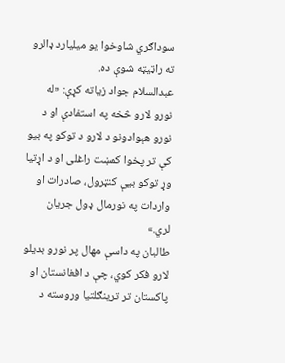سوداګري شاوخوا یو میلیارد ډالرو ته راټیټه شوې ده.
عبدالسلام جواد زیاته کړې: «له نورو لارو څخه په استفادې او د نورو هېوادونو د لارو د توکو په بیو کې تر پخوا کمښت راغلی او د اړتیا وړ توکو بیې کنټرول، صادرات او واردات په نورمال ډول جریان لري.»
طالبان په داسې مهال پر نورو بدیلو لارو فکر کوي، چې د افغانستان او پاکستان تر ترینګلتیا وروسته د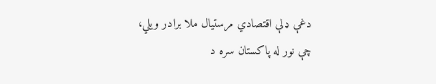دغې ډلې اقتصادي مرستیال ملا برادر ویلي، چې نور له پاکستان سره د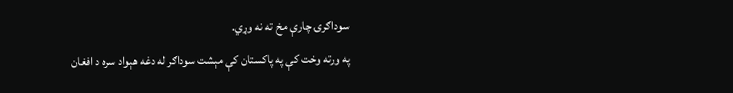سوداګرۍ چارې مخ ته نه وړي.
په ورته وخت کې په پاکستان کې مېشت سوداګر له دغه هېواد سره د افغان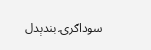سوداګرۍ بندېدل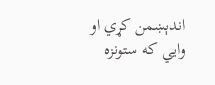اندېښمن کړي او وايي که ستونزه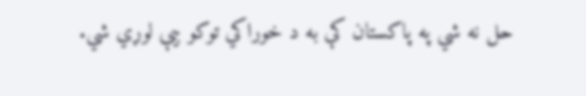حل نه شي په پاکستان کې به د خوراکي توکو بیې لوړي شي.